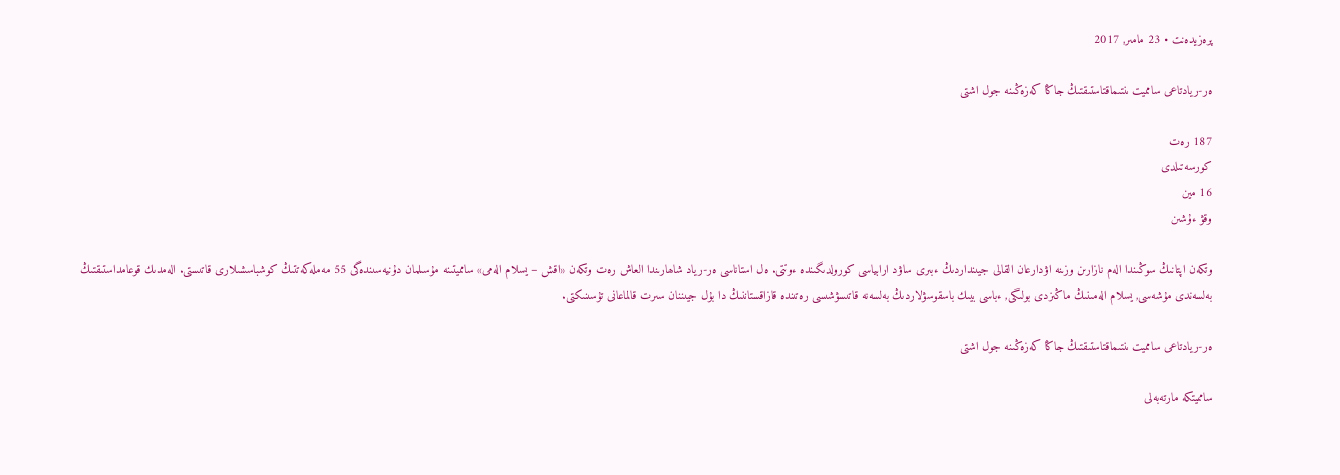پرەزيدەنت • 23 مامىر, 2017

ەر-ريادتاعى سامميت ىنتىماقتاستىقتىڭ جاڭا كەزەڭىنە جول اشتى

187 رەت
كورسەتىلدى
16 مين
وقۋ ءۇشىن

وتكەن اپتانىڭ سوڭىندا الەم نازارىن وزىنە اۋدارعان القالى جيىنداردىڭ ءبىرى ساۋد ارابياسى كورولدىگىندە ءوتتى. ەل استاناسى ەر-رياد شاھارىندا العاش رەت وتكەن «اقش – يسلام الەمى» سامميتىنە مۇسىلمان دۇنيەسىندەگى 55 مەملەكەتتىڭ كوشباسشىلارى قاتىستى. الەمدىك قوعامداستىقتىڭ بەلسەندى مۇشەسى, يسلام الەمىنىڭ ماڭىزدى بولىگى, ءباسى بيىك باسقوسۋلاردىڭ بەلسەنە قاتىسۋشىسى رەتىندە قازاقستاننىڭ دا بۇل جيىننان سىرت قالماعانى تۇسىنىكتى.

ەر-ريادتاعى سامميت ىنتىماقتاستىقتىڭ جاڭا كەزەڭىنە جول اشتى

سامميتكە مارتەبەلى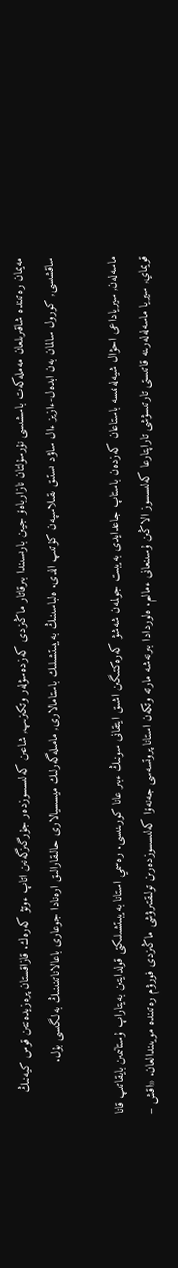مەيمان رەتىندە شاقىرىلعان مەملەكەت باسشىسى نۇرسۇلتان نازارباەۆ جيىن بارىسىندا بىرقاتار ماڭىزدى كەزدەسۋلەر وتكىزىپ, شاعىن كەلىسسوزدەر جۇرگىزگەنىن اتاپ ءوتۋ كەرەك. قازاقستان پرەزيدەنتىن قوس كيەنىڭ ساقشىسى, كورول سالمان بەن ابدەل-ءازيز ءال ساۋد ىستىق ىقىلاسپەن كۇتىپ الدى. ەلباسىنىڭ بەيبىتشىلىك باستامالارى, مامىلەگەرلىك ميسسيالارى حالىقارالىق ارەنادا جوعارى باعالاناتىنىنىڭ بەلگىسى بۇل.

ماسەلەن, سيرياداعى احۋال شيەلەنىسە باستاعان كەزدەن باستاپ جاعدايدى بەيبىت جولمەن شەشۋ كەرەكتىگىن اشىق ايتقانى سونىڭ ءبىر عانا كورىنىسى. رەسمي استانا بەيبىتشىلىكتى قولدايتىن بەيتاراپ ۇستانىمىن بايقاتىپ قانا قويماي, سيريا ماسەلەلەرىنە قاتىستى تارتىسۋشى تاراپتارعا كەلىسسوز الاڭىن ۇسىنعانى ءمالىم. ەلوردادا بىرنەشە مارتە وتكەن استانا پروتسەسى جەنەۆا كەلىسسوزدەرىن تولىقتىرۋشى ماڭىزدى فورۋم رەتىندە مويىندالعان. «اقش –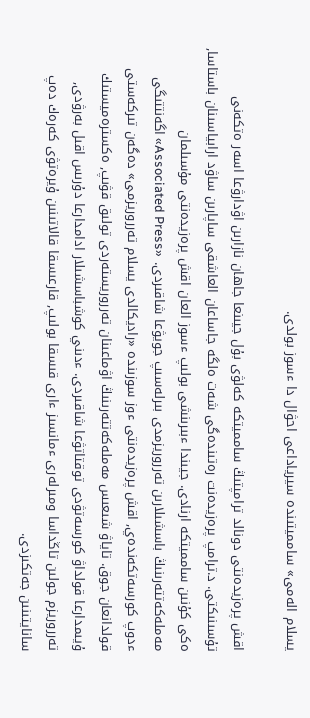يسلام الەمى» سامميتىندە سيرياداعى احۋال دا ءسوز بولدى.

اقش پرەزيدەنتى دونالد ترامپتىڭ سامميتكە كەلۋى بۇل جيىنعا جاھان نازارىن اۋدارۋعا اسەر ەتكەنى تۇسىنىكتى. د.ترامپ پرەزيدەنت رەتىندەگى شەت ەلگە جاساعان العاشقى ساپارىن ساۋد ارابياسىنان باستاسا, ەكى كۇنىن سامميتكە ارنادى. جيىندا ءبىرىنشى بولىپ ءسوز العان اقش پرەزيدەنتى مۇسىلمان مەملەكەتتەرىنىڭ باسشىلارىن تەرروريزمدى بىرلەسىپ جويۋعا شاقىردى. «Associated Press» اگەنتتىگى ءدوپ كورسەتكەندەي, اقش پرەزيدەنتى ءوز سوزىندە «راديكالدى يسلام تەرروريزمى» دەگەن تىركەستى قولدانعان جوق. تاياۋ شىعىس مەملەكەتتەرىنىڭ اۋماعىنان تەرروريستەردى تولىق قۋىپ, ەكسترەميستىك ۇيىمدارعا قولداۋ كورسەتۋدى توقتاتۋعا شاقىردى. ءدىني كوشباسشىلار ادامدارعا دۇرىس اقىل بەرۋدى, تەرروريزم جولىن تاڭداسا ومىرلەرى ءمانسىز ءارى قىسقا بولىپ, قارعىسقا قالاتىنىن ۇيرەتۋى كەرەك دەپ سانايتىنىن جەتكىزدى.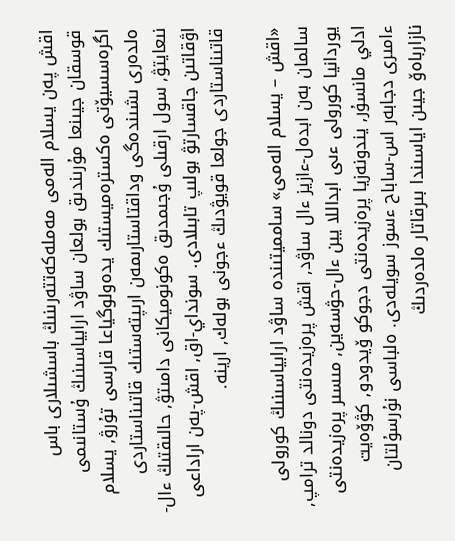اقش پەن يسلام الەمى مەملەكەتتەرىنىڭ باسشىلارى باس قوسقان جيىنعا مۇرىندىق بولعان ساۋد ارابياسىنىڭ ۇستانىمى اگرەسسيۆتى ەكسترەميستىك يدەولوگياعا قارسى تۇرۋ, يسلام ەلدەرى ىشىندەگى وداقتاستارىمەن ارىپتەستىك قاتىناستاردى نىعايتۋ, سول ارقىلى ۇجىمدىق ەكونوميكانى دامىتۋ, حالىقتىڭ ءال-اۋقاتىن جاقسارتۋ بولىپ تابىلادى. سونداي-اق, اقش-پەن اراداعى قاتىناستاردى جولعا قويۋدىڭ ءجونى بولەك, ارينە.

«اقش – يسلام الەمى» سامميتىندە ساۋد ارابياسىنىڭ كورولى سالمان بەن ابدەل-ءازيز ءال ساۋد, اقش پرەزيدەنتى دونالد ترامپ, يوردانيا كورولى ءىى ابداللا يبن ءال-حۋسەين, مىسىر پرەزيدەنتى ادلي مانسۇر, يندونەزيا پرەزيدەنتى دجوكو ۆيدودو, كۋۆەيت ءامىرى دجابەر اس-ساباح ءسوز سويلەدى. ەلباسى نۇرسۇلتان نازارباەۆ جيىن اياسىندا بىرقاتار ەلدەردىڭ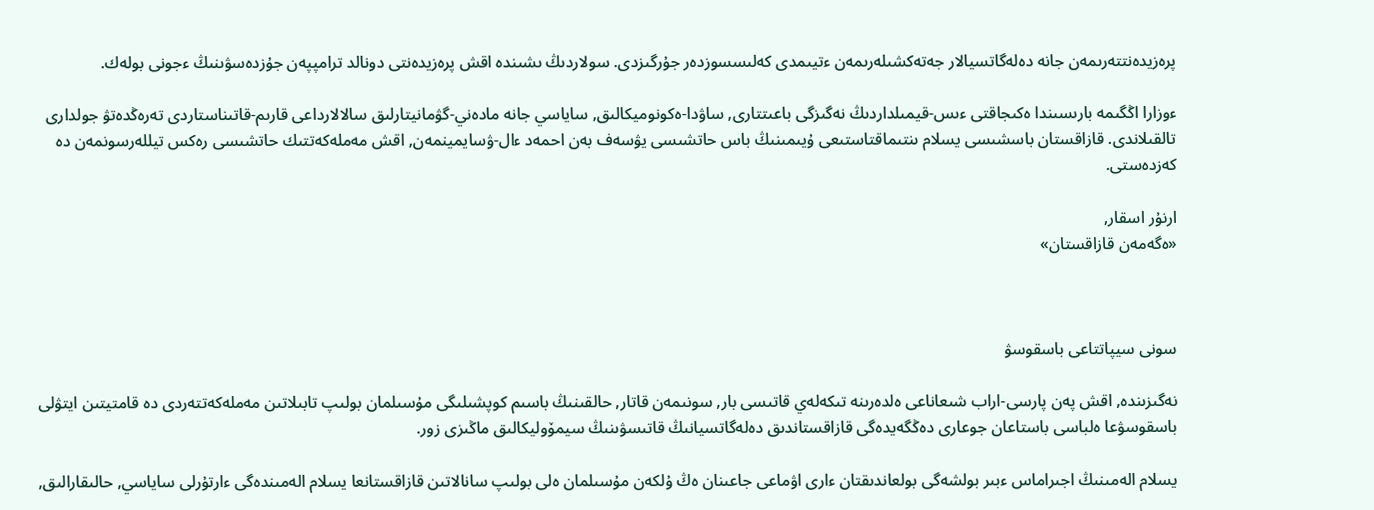پرەزيدەنتتەرىمەن جانە دەلەگاتسيالار جەتەكشىلەرىمەن ءتيىمدى كەلىسسوزدەر جۇرگىزدى. سولاردىڭ ىشىندە اقش پرەزيدەنتى دونالد ترامپپەن جۇزدەسۋىنىڭ ءجونى بولەك.

ءوزارا اڭگىمە بارىسىندا ەكىجاقتى ءىس-قيمىلداردىڭ نەگىزگى باعىتتارى, ساۋدا-ەكونوميكالىق, ساياسي جانە مادەني-گۋمانيتارلىق سالالارداعى قارىم-قاتىناستاردى تەرەڭدەتۋ جولدارى تالقىلاندى. قازاقستان باسشىسى يسلام ىنتىماقتاستىعى ۇيىمىنىڭ باس حاتشىسى يۋسەف بەن احمەد ءال-ۋسايمينمەن, اقش مەملەكەتتىك حاتشىسى رەكس تيللەرسونمەن دە كەزدەستى.

ارنۇر اسقار,
«ەگەمەن قازاقستان»



سونى سيپاتتاعى باسقوسۋ

نەگىزىندە, اقش پەن پارسى-اراب شىعاناعى ەلدەرىنە تىكەلەي قاتىسى بار, سونىمەن قاتار, حالقىنىڭ باسىم كوپشىلىگى مۇسىلمان بولىپ تابىلاتىن مەملەكەتتەردى دە قامتيتىن ايتۋلى باسقوسۋعا ەلباسى باستاعان جوعارى دەڭگەيدەگى قازاقستاندىق دەلەگاتسيانىڭ قاتىسۋىنىڭ سيمۆوليكالىق ماڭىزى زور.

يسلام الەمىنىڭ اجىراماس ءبىر بولشەگى بولعاندىقتان ءارى اۋماعى جاعىنان ەڭ ۇلكەن مۇسىلمان ەلى بولىپ سانالاتىن قازاقستانعا يسلام الەمىندەگى ءارتۇرلى ساياسي, حالىقارالىق,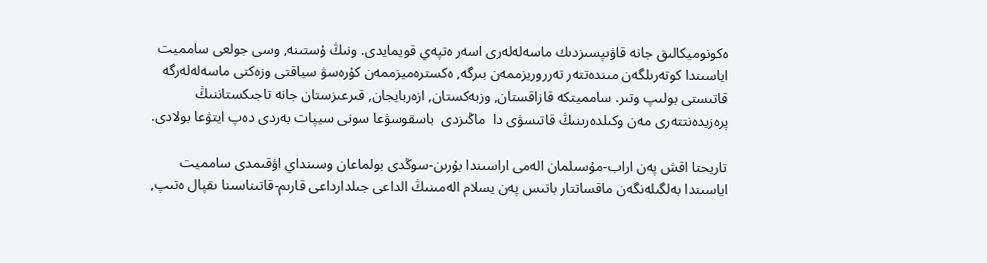ەكونوميكالىق جانە قاۋىپسىزدىك ماسەلەلەرى اسەر ەتپەي قويمايدى. ونىڭ ۇستىنە, وسى جولعى سامميت اياسىندا كوتەرىلگەن مىندەتتەر تەرروريزممەن بىرگە, ەكسترەميزممەن كۇرەسۋ سياقتى وزەكتى ماسەلەلەرگە قاتىستى بولىپ وتىر. سامميتكە قازاقستان, وزبەكستان, ازەربايجان, قىرعىزستان جانە تاجىكستاننىڭ پرەزيدەنتتەرى مەن وكىلدەرىنىڭ قاتىسۋى دا  ماڭىزدى  باسقوسۋعا سونى سيپات بەردى دەپ ايتۋعا بولادى.

تاريحتا اقش پەن اراب-مۇسىلمان الەمى اراسىندا بۇرىن-سوڭدى بولماعان وسىنداي اۋقىمدى سامميت اياسىندا بەلگىلەنگەن ماقساتتار باتىس پەن يسلام الەمىنىڭ الداعى جىلدارداعى قارىم-قاتىناسىنا ىقپال ەتىپ,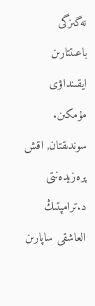نەگىزگى باعىتتارىن ايقىنداۋى مۇمكىن. سوندىقتان, اقش پرەزيدەنتى د.ترامپتىڭ العاشقى ساپارىن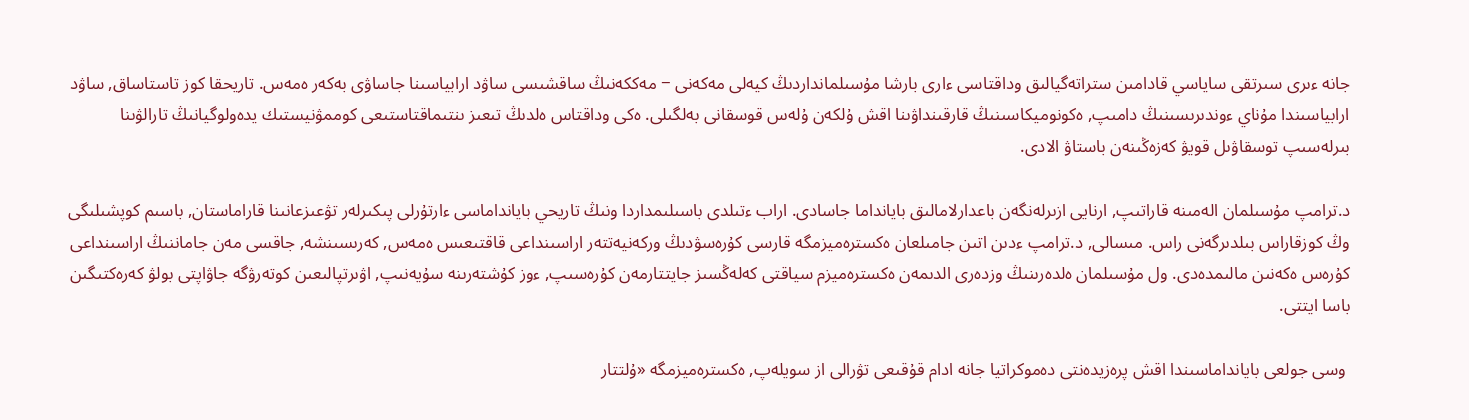جانە ءىرى سىرتقى ساياسي قادامىن ستراتەگيالىق وداقتاسى ءارى بارشا مۇسىلمانداردىڭ كيەلى مەكەنى − مەككەنىڭ ساقشىسى ساۋد ارابياسىنا جاساۋى بەكەر ەمەس. تاريحقا كوز تاستاساق, ساۋد ارابياسىندا مۇناي ءوندىرىسىنىڭ دامىپ, ەكونوميكاسىنىڭ قارقىنداۋىنا اقش ۇلكەن ۇلەس قوسقانى بەلگىلى. ەكى وداقتاس ەلدىڭ تىعىز ىنتىماقتاستىعى كوممۋنيستىك يدەولوگيانىڭ تارالۋىنا بىرلەسىپ توسقاۋىل قويۋ كەزەڭىنەن باستاۋ الادى.

د.ترامپ مۇسىلمان الەمىنە قاراتىپ, ارنايى ازىرلەنگەن باعدارلامالىق بايانداما جاسادى. اراب ءتىلدى باسىلىمداردا ونىڭ تاريحي بايانداماسى ءارتۇرلى پىكىرلەر تۋعىزعانىنا قاراماستان, باسىم كوپشىلىگى وڭ كوزقاراس بىلدىرگەنى راس. مىسالى, د.ترامپ ءدىن اتىن جامىلعان ەكسترەميزمگە قارسى كۇرەسۋدىڭ وركەنيەتتەر اراسىنداعى قاقتىعىس ەمەس, كەرىسىنشە, جاقسى مەن جاماننىڭ اراسىنداعى كۇرەس ەكەنىن مالىمدەدى. ول مۇسىلمان ەلدەرىنىڭ وزدەرى الدىمەن ەكسترەميزم سياقتى كەلەڭسىز جايتتارمەن كۇرەسىپ, ءوز كۇشتەرىنە سۇيەنىپ, اۋىرتپالىعىن كوتەرۋگە جاۋاپتى بولۋ كەرەكتىگىن باسا ايتتى.

 وسى جولعى بايانداماسىندا اقش پرەزيدەنتى دەموكراتيا جانە ادام قۇقىعى تۋرالى از سويلەپ, ەكسترەميزمگە «ۇلتتار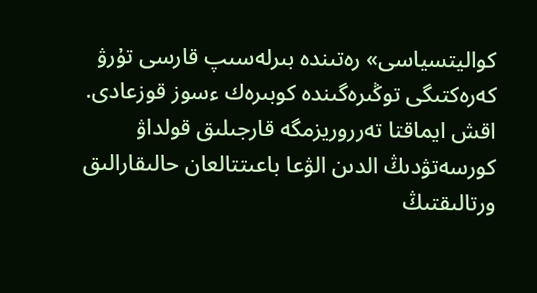كواليتسياسى» رەتىندە بىرلەسىپ قارسى تۇرۋ كەرەكتىگى توڭىرەگىندە كوبىرەك ءسوز قوزعادى. اقش ايماقتا تەرروريزمگە قارجىلىق قولداۋ كورسەتۋدىڭ الدىن الۋعا باعىتتالعان حالىقارالىق ورتالىقتىڭ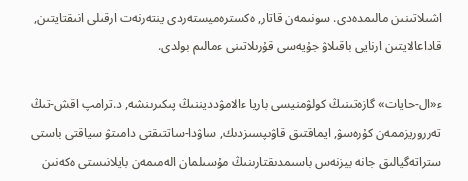اشىلاتىنىن مالىمدەدى. سونىمەن قاتار, ەكسترەميستەردى ينتەرنەت ارقىلى انىقتايتىن, قاداعالايتىن ارنايى باقىلاۋ جۇيەسى قۇرىلاتىنى ءمالىم بولدى.

ء«ال-حايات» گازەتىنىڭ كولۋمنيسى باريا ءالامۋدديننىڭ پىكىرىنشە, د.ترامپ اقش-تىڭ تەرروريزممەن كۇرەسۋ, ايماقتىق قاۋىپسىزدىك, ساۋدا-ساتتىقتى دامىتۋ سياقتى باستى ستراتەگيالىق جانە بيزنەس باسىمدىقتارىنىڭ مۇسىلمان الەمىمەن بايلانىستى ەكەنىن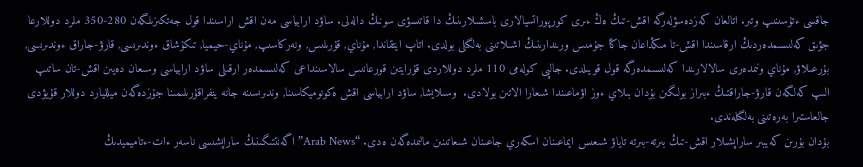جاقسى ءتۇسىنىپ وتىر. اتالعان كەزدەسۋلەرگە اقش-تىڭ ەڭ ءىرى كورپوراتسيالارى باسشىلارىنىڭ دا قاتىسۋى سونىڭ دالەلى. ساۋد ارابياسى مەن اقش اراسىندا قول جەتكىزىلگەن 280-350 ملرد دوللارعا جۋىق كەلىسىمدەردىڭ ارقاسىندا اقش-تا مىڭداعان جاڭا جۇمىس ورىندارىنىڭ اشىلاتىنى بەلگىلى بولدى. اتاپ ايتقاندا, مۇناي, قۇرىلىس, ونەركاسىپ, مۇناي-حيميا, تىكۇشاق ءوندىرىسى, قارۋ-جاراق ءوندىرىسى, بۇرعىلاۋ, مۇناي ونىمدەرى سالالارىندا كەلىسىمدەرگە قول قويىلدى. جالپى كولەمى 110 ملرد دوللاردى قۇرايتىن قورعانىس سالاسىنداعى كەلىسىمدەر ارقىلى ساۋد ارابياسى وسىعان دەيىن اقش-تان ساتىپ الىپ كەلگەن قارۋ-جاراقتىڭ ءبىراز بولىگىن بۇدان بىلاي ءوز اۋماعىندا شىعارا الاتىن بولادى.  وسىلايشا, ساۋد ارابياسى اقش ەكونوميكاسىنا, وندىرىسىنە جانە ينفراقۇرىلىمىنا جۇزدەگەن ميلليارد دوللار قۇيۋدى جالعاستىرا بەرەتىنى بەلگىلەندى.
بۇدان بۇرىن كەيبىر ساراپشىلار اقش-تىڭ بىرتە-بىرتە تاياۋ شىعىس ايماعىنان اسكەري جاعىنان شىعاتىنىن مالىمدەگەن ەدى. “Arab News” اگەنتتىگىنىڭ ساراپشىسى ناسەر ءات-ءتاميميدىڭ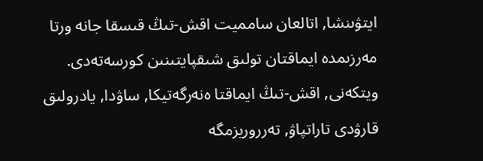ايتۋىنشا, اتالعان سامميت اقش-تىڭ قىسقا جانە ورتا مەرزىمدە ايماقتان تولىق شىقپايتىنىن كورسەتەدى. ويتكەنى, اقش-تىڭ ايماقتا ەنەرگەتيكا, ساۋدا, يادرولىق قارۋدى تاراتپاۋ, تەرروريزمگە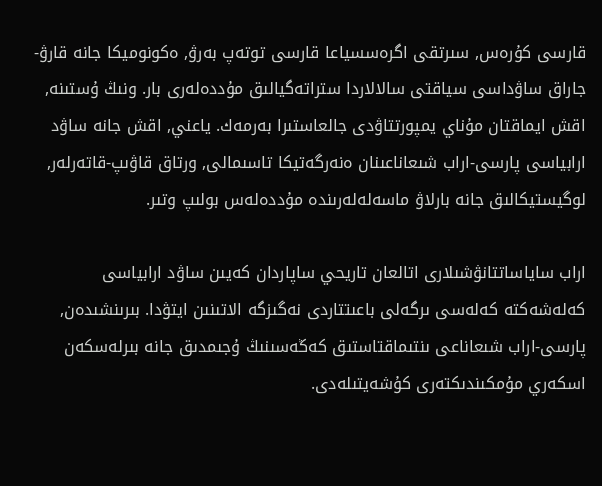قارسى كۇرەس, سىرتقى اگرەسسياعا قارسى توتەپ بەرۋ, ەكونوميكا جانە قارۋ-جاراق ساۋداسى سياقتى سالالاردا ستراتەگيالىق مۇددەلەرى بار. ونىڭ ۇستىنە, اقش ايماقتان مۇناي يمپورتتاۋدى جالعاستىرا بەرمەك. ياعني, اقش جانە ساۋد ارابياسى پارسى-اراب شىعاناعىنان ەنەرگەتيكا تاسىمالى, ورتاق قاۋىپ-قاتەرلەر, لوگيستيكالىق جانە بارلاۋ ماسەلەلەرىندە مۇددەلەس بولىپ وتىر.

اراب ساياساتتانۋشىلارى اتالعان تاريحي ساپاردان كەيىن ساۋد ارابياسى كەلەشەكتە كەلەسى ىرگەلى باعىتتاردى نەگىزگە الاتىنىن ايتۋدا. بىرىنشىدەن, پارسى-اراب شىعاناعى ىنتىماقتاستىق كەڭەسىنىڭ ۇجىمدىق جانە بىرلەسكەن اسكەري مۇمكىندىكتەرى كۇشەيتىلەدى.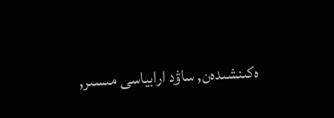ەكىنشىدەن, ساۋد ارابياسى مىسىر,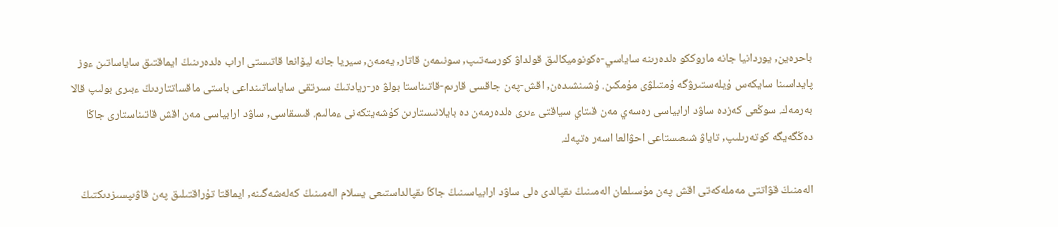باحرەين, يوردانيا جانە ماروككو ەلدەرىنە ساياسي-ەكونوميكالىق قولداۋ كورسەتىپ, سونىمەن قاتار, يەمەن, سيريا جانە ليۆانعا قاتىستى اراب ەلدەرىنىڭ ايماقتىق ساياساتىن ءوز پايداسىنا سايكەس ۇيلەستىرۋگە ۇمتىلۋى مۇمكىن. ۇشىنشىدەن, اقش-پەن جاقسى قارىم-قاتىناستا بولۋ ەر-ريادتىڭ سىرتقى ساياساتىنداعى باستى ماقساتتاردىڭ ءبىرى بولىپ قالا بەرمەك. سوڭعى كەزدە ساۋد ارابياسى رەسەي مەن قىتاي سياقتى ءىرى ەلدەرمەن دە بايلانىستارىن كۇشەيتكەنى ءمالىم. قىسقاسى, ساۋد ارابياسى مەن اقش قاتىناستارى جاڭا دەڭگەيگە كوتەرىلىپ, تاياۋ شىعىستاعى احۋالعا اسەر ەتپەك.

الەمنىڭ قۋاتتى مەملەكەتى اقش پەن مۇسىلمان الەمىنىڭ ىقپالدى ەلى ساۋد ارابياسىنىڭ جاڭا ىقپالداستىعى يسلام الەمىنىڭ كەلەشەگىنە, ايماقتا تۇراقتىلىق پەن قاۋىپسىزدىكتىڭ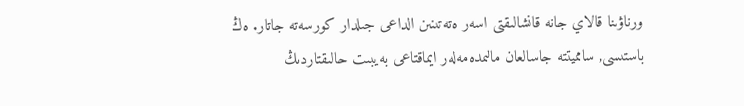ورناۋىنا قالاي جانە قانشالىقتى اسەر ەتەتىنىن الداعى جىلدار كورسەتە جاتار. ەڭ باستىسى, سامميتتە جاسالعان مالىمدەمەلەر ايماقتاعى بەيبىت حالىقتاردىڭ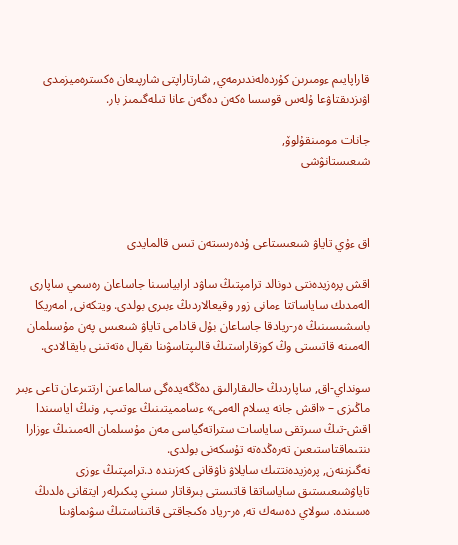قاراپايىم ءومىرىن كۇردەلەندىرمەي, شارتاراپتى شارپىعان ەكسترەميزمدى اۋىزدىقتاۋعا ۇلەس قوسسا ەكەن دەگەن عانا تىلەگىمىز بار.

جانات مومىنقۇلوۆ,
شىعىستانۋشى



اق ءۇي تاياۋ شىعىستاعى ۇدەرىستەن تىس قالمايدى

اقش پرەزيدەنتى دونالد ترامپتىڭ ساۋد ارابياسىنا جاساعان رەسمي ساپارى الەمدىك ساياساتتا ءمانى زور وقيعالاردىڭ ءبىرى بولدى. ويتكەنى, امەريكا باسشىسىنىڭ ەر-ريادقا جاساعان بۇل قادامى تاياۋ شىعىس پەن مۇسىلمان الەمىنە قاتىستى وڭ كوزقاراستىڭ قالىپتاسۋىنا ىقپال ەتەتىنى بايقالادى.

سونداي-اق, ساپاردىڭ حالىقارالىق دەڭگەيدەگى سالماعىن ارتتىرعان تاعى ءبىر ماڭىزى – «اقش جانە يسلام الەمى» ءسامميتىنىڭ ءوتىپ, ونىڭ اياسىندا اقش-تىڭ سىرتقى ساياسات ستراتەگياسى مەن مۇسىلمان الەمىنىڭ ءوزارا ىنتىماقتاستىعىن تەرەڭدەتە تۇسكەنى بولدى.
نەگىزىنەن, پرەزيدەنتتىك سايلاۋ ناۋقانى كەزىندە د.ترامپتىڭ ءوزى تاياۋشىعىستىق ساياساتقا قاتىستى بىرقاتار سىني پىكىرلەر ايتقانى ەلدىڭ ەسىندە. سولاي دەسەك تە, ەر-رياد ەكىجاقتى قاتىناستىڭ سۋىماۋىنا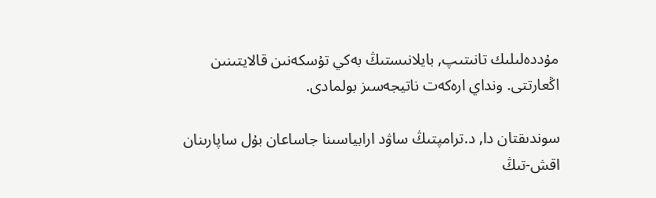مۇددەلىلىك تانىتىپ, بايلانىستىڭ بەكي تۇسكەنىن قالايتىنىن اڭعارتتى. ونداي ارەكەت ناتيجەسىز بولمادى.

سوندىقتان دا, د.ترامپتىڭ ساۋد ارابياسىنا جاساعان بۇل ساپارىنان اقش-تىڭ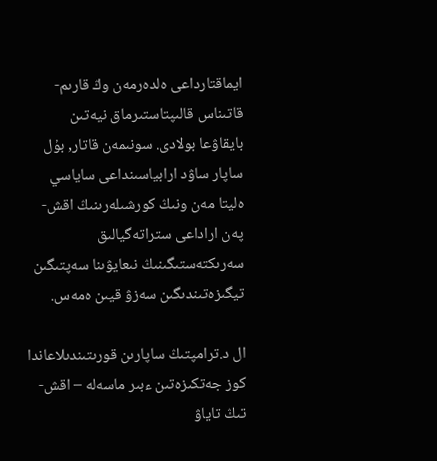ايماقتارداعى ەلدەرمەن وڭ قارىم-قاتىناس قالىپتاستىرماق نيەتىن بايقاۋعا بولادى. سونىمەن قاتار, بۇل ساپار ساۋد ارابياسىنداعى ساياسي ەليتا مەن ونىڭ كورشىلەرىنىڭ اقش-پەن اراداعى ستراتەگيالىق سەرىكتەستىگىنىڭ نىعايۋىنا سەپتىگىن تيگىزەتىندىگىن سەزۋ قيىن ەمەس.

ال د.ترامپتىڭ ساپارىن قورىتىندىلاعاندا كوز جەتكىزەتىن ءبىر ماسەلە – اقش-تىڭ تاياۋ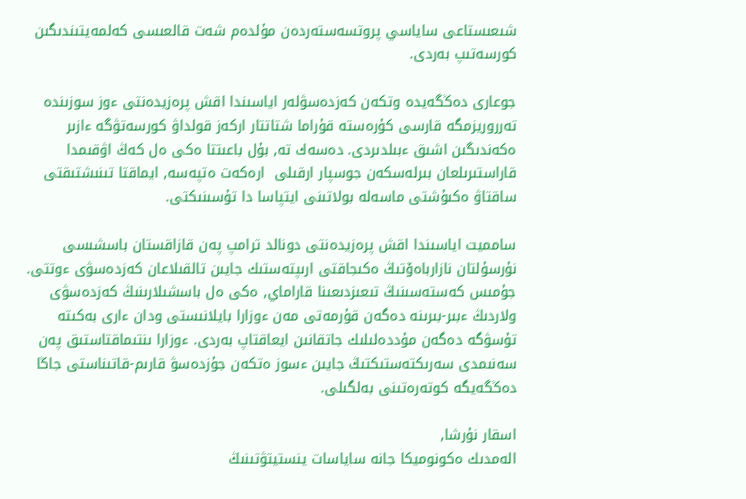شىعىستاعى ساياسي پروتسەستەردەن مۇلدەم شەت قالعىسى كەلمەيتىندىگىن كورسەتىپ بەردى.

جوعارى دەڭگەيدە وتكەن كەزدەسۋلەر اياسىندا اقش پرەزيدەنتى ءوز سوزىندە تەرروريزمگە قارسى كۇرەستە قۇراما شتاتتار اركەز قولداۋ كورسەتۋگە ءازىر ەكەندىگىن اشىق ءبىلدىردى. دەسەك تە, بۇل باعىتتا ەكى ەل كەڭ اۋقىمدا قاراستىرىلعان بىرلەسكەن جوسپار ارقىلى  ارەكەت ەتپەسە, ايماقتا تىنىشتىقتى ساقتاۋ ەكىۇشتى ماسەلە بولاتىنى ايتپاسا دا تۇسىنىكتى.

سامميت اياسىندا اقش پرەزيدەنتى دونالد ترامپ پەن قازاقستان باسشىسى نۇرسۇلتان نازارباەۆتىڭ ەكىجاقتى ارىپتەستىك جايىن تالقىلاعان كەزدەسۋى ءوتتى. جۇمىس كەستەسىنىڭ تىعىزدىعىنا قاراماي, ەكى ەل باسشىلارىنىڭ كەزدەسۋى ولاردىڭ ءبىر-بىرىنە دەگەن قۇرمەتى مەن ءوزارا بايلانىستى ودان ءارى بەكىتە تۇسۋگە دەگەن مۇددەلىلىك جاتقانىن ايعاقتاپ بەردى. ءوزارا ىنتىماقتاستىق پەن سەنىمدى سەرىكتەستىكتىڭ جايىن ءسوز ەتكەن جۇزدەسۋ قارىم-قاتىناستى جاڭا دەڭگەيگە كوتەرەتىنى بەلگىلى.

اسقار نۇرشا,
الەمدىك ەكونوميكا جانە ساياسات ينستيتۋتىنىڭ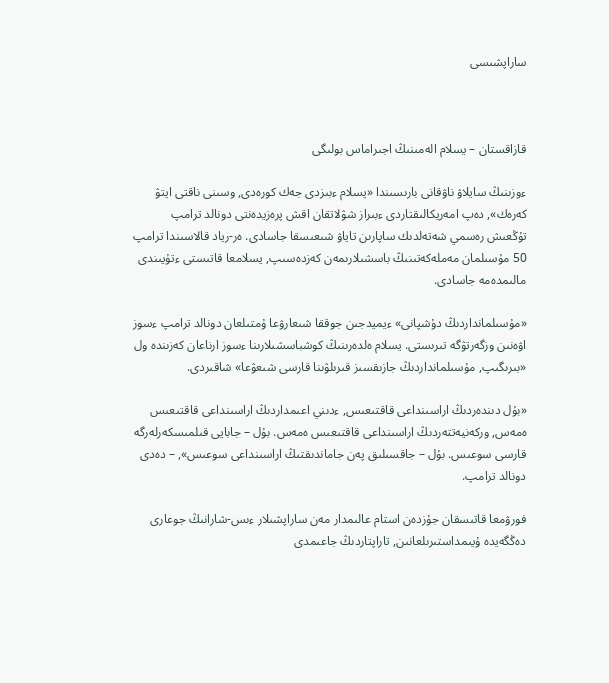ساراپشىسى



قازاقستان – يسلام الەمىنىڭ اجىراماس بولىگى

ءوزىنىڭ سايلاۋ ناۋقانى بارىسىندا «يسلام ءبىزدى جەك كورەدى, وسىنى ناقتى ايتۋ كەرەك», دەپ امەريكالىقتاردى ءبىراز شۋلاتقان اقش پرەزيدەنتى دونالد ترامپ تۇڭعىش رەسمي شەتەلدىك ساپارىن تاياۋ شىعىسقا جاسادى. ەر-رياد قالاسىندا ترامپ 50 مۇسىلمان مەملەكەتىنىڭ باسشىلارىمەن كەزدەسىپ, يسلامعا قاتىستى ءتۇيىندى مالىمدەمە جاسادى.

«مۇسىلمانداردىڭ دۇشپانى» ءيميدجىن جوققا شىعارۋعا ۇمتىلعان دونالد ترامپ ءسوز اۋەنىن وزگەرتۋگە تىرىستى. يسلام ەلدەرىنىڭ كوشباسشىلارىنا ءسوز ارناعان كەزىندە ول «بىرىگىپ, مۇسىلمانداردىڭ جازىقسىز قىرىلۋىنا قارسى شىعۋعا» شاقىردى.

«بۇل دىندەردىڭ اراسىنداعى قاقتىعىس, ءدىني اعىمداردىڭ اراسىنداعى قاقتىعىس ەمەس, وركەنيەتتەردىڭ اراسىنداعى قاقتىعىس ەمەس. بۇل – جابايى قىلمىسكەرلەرگە قارسى سوعىس. بۇل – جاقسىلىق پەن جاماندىقتىڭ اراسىنداعى سوعىس», – دەدى دونالد ترامپ.

فورۋمعا قاتىسقان جۇزدەن استام عالىمدار مەن ساراپشىلار ءىس-شارانىڭ جوعارى دەڭگەيدە ۇيىمداستىرىلعانىن, تاراپتاردىڭ جاعىمدى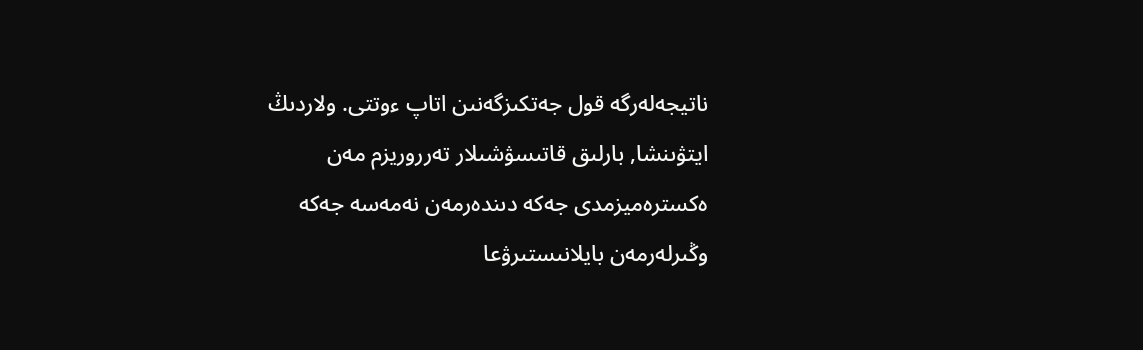ناتيجەلەرگە قول جەتكىزگەنىن اتاپ ءوتتى. ولاردىڭ ايتۋىنشا, بارلىق قاتىسۋشىلار تەرروريزم مەن ەكسترەميزمدى جەكە دىندەرمەن نەمەسە جەكە وڭىرلەرمەن بايلانىستىرۋعا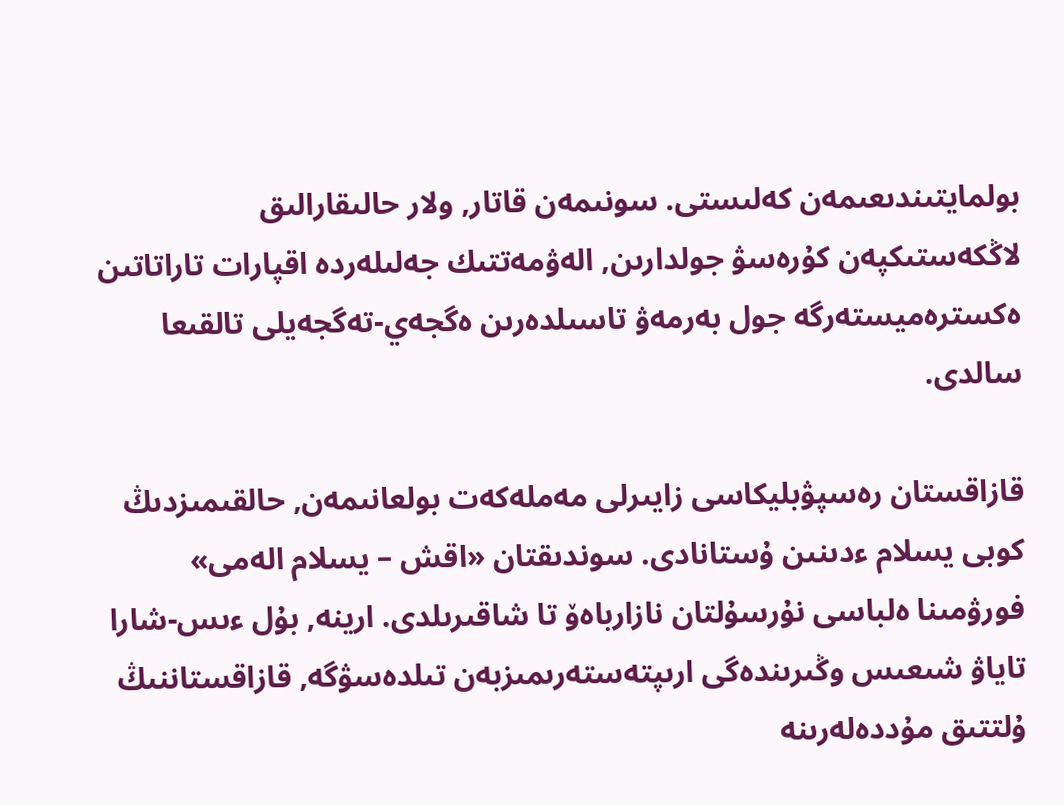بولمايتىندىعىمەن كەلىستى. سونىمەن قاتار, ولار حالىقارالىق لاڭكەستىكپەن كۇرەسۋ جولدارىن, الەۋمەتتىك جەلىلەردە اقپارات تاراتاتىن ەكسترەميستەرگە جول بەرمەۋ تاسىلدەرىن ەگجەي-تەگجەيلى تالقىعا سالدى.

قازاقستان رەسپۋبليكاسى زايىرلى مەملەكەت بولعانىمەن, حالقىمىزدىڭ كوبى يسلام ءدىنىن ۇستانادى. سوندىقتان «اقش – يسلام الەمى» فورۋمىنا ەلباسى نۇرسۇلتان نازارباەۆ تا شاقىرىلدى. ارينە, بۇل ءىس-شارا تاياۋ شىعىس وڭىرىندەگى ارىپتەستەرىمىزبەن تىلدەسۋگە, قازاقستاننىڭ ۇلتتىق مۇددەلەرىنە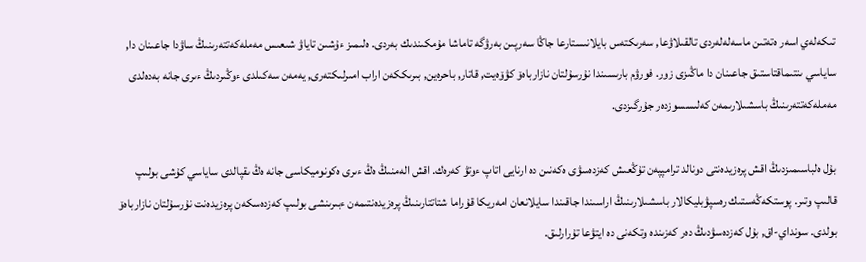تىكەلەي اسەر ەتەتىن ماسەلەلەردى تالقىلاۋعا, سەرىكتەس بايلانىستارعا جاڭا سەرپىن بەرۋگە تاماشا مۇمكىندىك بەردى. ەلىمىز ءۇشىن تاياۋ شىعىس مەملەكەتتەرىنىڭ ساۋدا جاعىنان دا, ساياسي ىنتىماقتاستىق جاعىنان دا ماڭىزى زور. فورۋم بارىسىندا نۇرسۇلتان نازارباەۆ كۋۆەيت, قاتار, باحرەين, بىرىككەن اراب امىرلىكتەرى, يەمەن سەكىلدى ءوڭىردىڭ ءىرى جانە بەدەلدى مەملەكەتتەرىنىڭ باسشىلارىمەن كەلىسسوزدەر جۇرگىزدى.

بۇل ەلباسىمىزدىڭ اقش پرەزيدەنتى دونالد ترامپپەن تۇڭعىش كەزدەسۋى ەكەنىن دە ارنايى اتاپ ءوتۋ كەرەك. اقش الەمنىڭ ەڭ ءىرى ەكونوميكاسى جانە ەڭ ىقپالدى ساياسي كۇشى بولىپ قالىپ وتىر. پوستكەڭەستىك رەسپۋبليكالار باسشىلارىنىڭ اراسىندا جاقىندا سايلانعان امەريكا قۇراما شتاتتارىنىڭ پرەزيدەنتىمەن ءبىرىنشى بولىپ كەزدەسكەن پرەزيدەنت نۇرسۇلتان نازارباەۆ بولدى. سونداي-اق, بۇل كەزدەسۋدىڭ دەر كەزىندە وتكەنى دە ايتۋعا تۇرارلىق.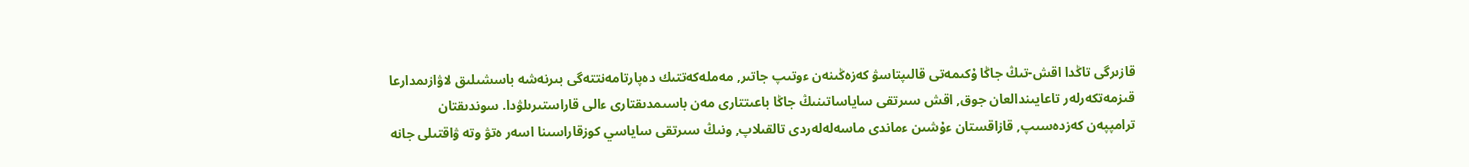قازىرگى تاڭدا اقش-تىڭ جاڭا ۇكىمەتى قالىپتاسۋ كەزەڭىنەن ءوتىپ جاتىر, مەملەكەتتىك دەپارتامەنتتەگى بىرنەشە باسشىلىق لاۋازىمدارعا قىزمەتكەرلەر تاعايىندالعان جوق, اقش سىرتقى ساياساتىنىڭ جاڭا باعىتتارى مەن باسىمدىقتارى ءالى قاراستىرىلۋدا. سوندىقتان ترامپپەن كەزدەسىپ, قازاقستان ءۇشىن ءماندى ماسەلەلەردى تالقىلاپ, ونىڭ سىرتقى ساياسي كوزقاراسىنا اسەر ەتۋ وتە ۋاقتىلى جانە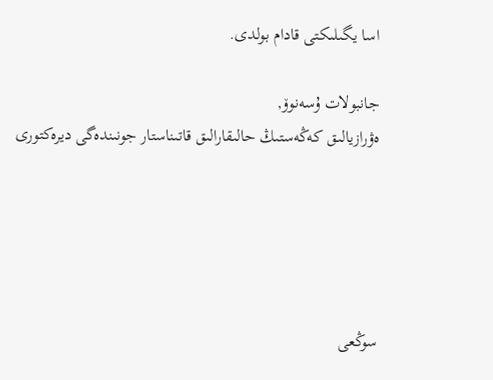اسا يگىلىكتى قادام بولدى.

جانبولات ۇسەنوۆ,
ەۋرازيالىق كەڭەستىڭ حالىقارالىق قاتىناستار جونىندەگى ديرەكتورى





سوڭعى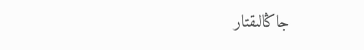جاڭالىقتار